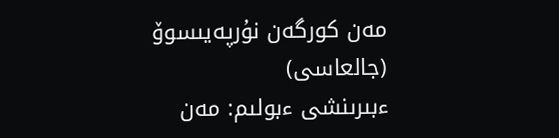مەن كورگەن نۇرپەيىسوۆ (جالعاسى)
ءبىرىنشى ءبولىم: مەن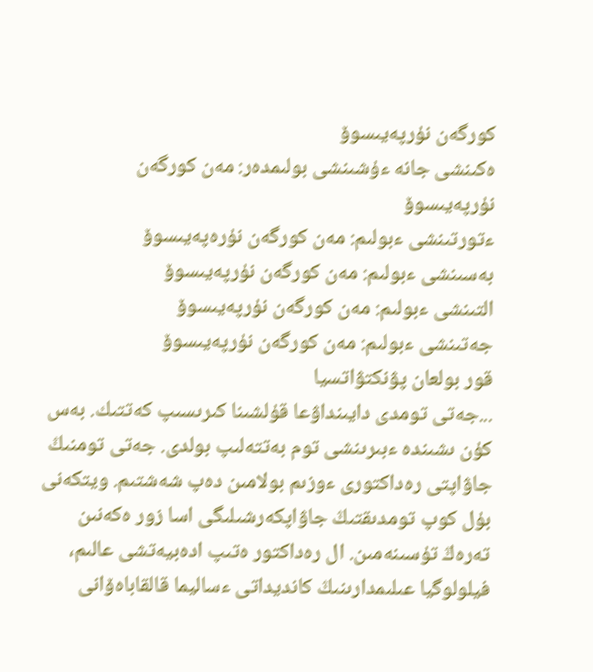كورگەن نۇرپەيىسوۆ
ەكىنشى جانە ءۇشىنشى بولىمدەر: مەن كورگەن نۇرپەيىسوۆ
ءتورتىنشى ءبولىم: مەن كورگەن نۇرەپەيىسوۆ
بەسىنشى ءبولىم: مەن كورگەن نۇرپەيىسوۆ
التىنشى ءبولىم: مەن كورگەن نۇرپەيىسوۆ
جەتىنشى ءبولىم: مەن كورگەن نۇرپەيىسوۆ
قور بولعان پۋنكتۋاتسيا
...جەتى تومدى دايىنداۋعا قۇلشىنا كىرىسىپ كەتتىك. بەس كۇن ىشىندە ءبىرىنشى توم بەتتەلىپ بولدى. جەتى تومنىڭ جاۋاپتى رەداكتورى ءوزىم بولامىن دەپ شەشتىم. ويتكەنى بۇل كوپ تومدىقتىڭ جاۋاپكەرشىلىگى اسا زور ەكەنىن تەرەڭ تۇسىنەمىن. ال رەداكتور ەتىپ ادەبيەتشى عالىم، فيلولوگيا عىلىمدارىنىڭ كانديداتى ءساليما قالقاباەۆانى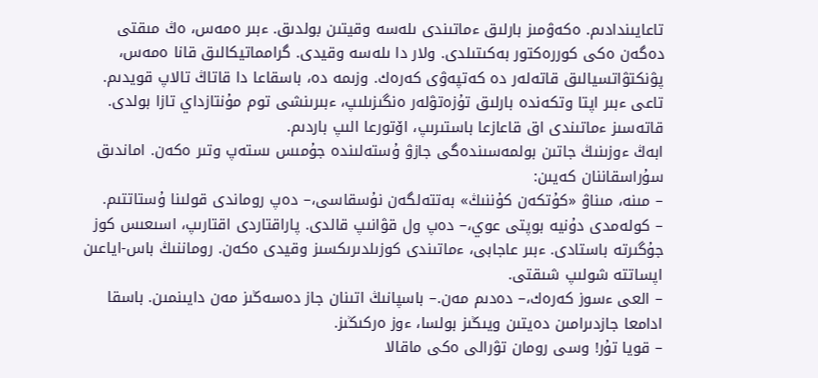تاعايىندادىم. ەكەۋمىز بارلىق ءماتىندى ىلەسە وقيتىن بولدىق. ءبىر ەمەس، ەڭ مىقتى دەگەن ەكى كوررەكتور بەكىتىلدى. ولار دا ىلەسە وقيدى. گرامماتيكالىق قانا ەمەس، پۋنكتۋاتسيالىق قاتەلەر دە كەتپەۋى كەرەك. وزىمە دە، باسقاعا دا قاتاڭ تالاپ قويدىم.
تاعى ءبىر اپتا وتكەندە بارلىق تۇزەتۋلەر ەنگىزىلىپ، ءبىرىنشى توم مۇنتازداي تازا بولدى. قاتەسىز ءماتىندى اق قاعازعا باستىرىپ، اۆتورعا الىپ باردىم.
ابەڭ ءوزىنىڭ جاتىن بولمەسىندەگى جازۋ ۇستەلىندە جۇمىس ىستەپ وتىر ەكەن. اماندىق سۇراسقاننان كەيىن:
– مىنە، مىناۋ «كۇتكەن كۇننىڭ» بەتتەلگەن نۇسقاسى،– دەپ روماندى قولىنا ۇستاتتىم.
– كولەمدى دۇنيە بوپتى عوي،– دەپ ول قۋانىپ قالدى. پاراقتاردى اقتارىپ، اسىعىس كوز جۇگىرتە باستادى. ءبىر عاجابى، ءماتىندى كوزىلدىرىكسىز وقيدى ەكەن. روماننىڭ باس-اياعىن اپساتتە شولىپ شىقتى.
– العى ءسوز كەرەك،– دەدىم مەن.– باسپانىڭ اتىنان جاز دەسەڭىز مەن دايىنمىن. باسقا ادامعا جازدىرامىن دەيتىن ويىڭىز بولسا، ءوز ەركىڭىز.
– قويا تۇر! وسى رومان تۋرالى ەكى ماقالا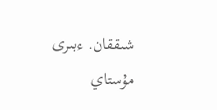شىققان. ءبىرى مۇستاي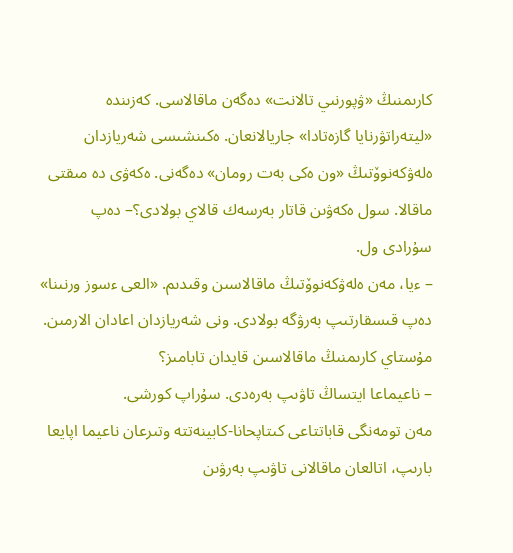كارىمنىڭ «ۋپورنىي تالانت» دەگەن ماقالاسى. كەزىندە «ليتەراتۋرنايا گازەتادا» جاريالانعان. ەكىنشىسى شەريازدان ەلەۋكەنوۆتىڭ «ون ەكى بەت رومان» دەگەنى. ەكەۋى دە مىقتى ماقالا. سول ەكەۋىن قاتار بەرسەك قالاي بولادى؟– دەپ سۇرادى ول.
– ءيا، مەن ەلەۋكەنوۆتىڭ ماقالاسىن وقىدىم. «العى ءسوز ورنىنا» دەپ قىسقارتىپ بەرۋگە بولادى. ونى شەريازدان اعادان الارمىن. مۇستاي كارىمنىڭ ماقالاسىن قايدان تابامىز؟
– ناعيماعا ايتساڭ تاۋىپ بەرەدى. سۇراپ كورشى.
مەن تومەنگى قاباتتاعى كىتاپحانا-كابينەتتە وتىرعان ناعيما اپايعا بارىپ، اتالعان ماقالانى تاۋىپ بەرۋىن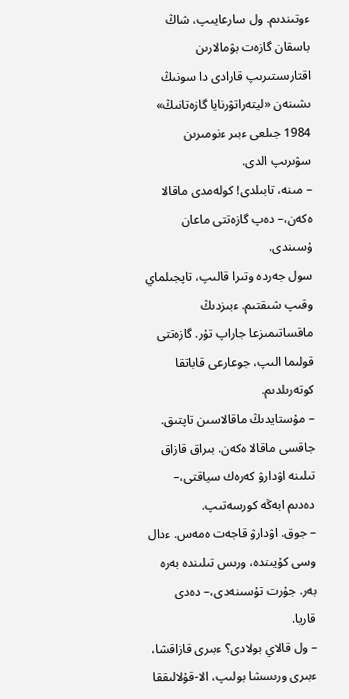ءوتىندىم. ول سارعايىپ، شاڭ باسقان گازەت بۋمالارىن اقتارىستىرىپ قارادى دا سونىڭ ىشىنەن «ليتەراتۋرنايا گازەتانىڭ» 1984 جىلعى ءبىر ءنومىرىن سۋىرىپ الدى.
– مىنە، تابىلدى! كولەمدى ماقالا ەكەن،– دەپ گازەتتى ماعان ۇسىندى.
سول جەردە وتىرا قالىپ، تاپجىلماي وقىپ شىقتىم. ءبىزدىڭ ماقساتىمىزعا جاراپ تۇر. گازەتتى قولىما الىپ، جوعارعى قاباتقا كوتەرىلدىم.
– مۇستايدىڭ ماقالاسىن تاپتىق. جاقسى ماقالا ەكەن. بىراق قازاق تىلىنە اۋدارۋ كەرەك سياقتى،– دەدىم ابەڭە كورسەتىپ.
– جوق. اۋدارۋ قاجەت ەمەس. ءدال وسى كۇيىندە، ورىس تىلىندە بەرە بەر. جۇرت تۇسىنەدى،– دەدى قاريا.
– ول قالاي بولادى؟ ءبىرى قازاقشا، ءبىرى ورىسشا بولىپ، الا-قۇلالىققا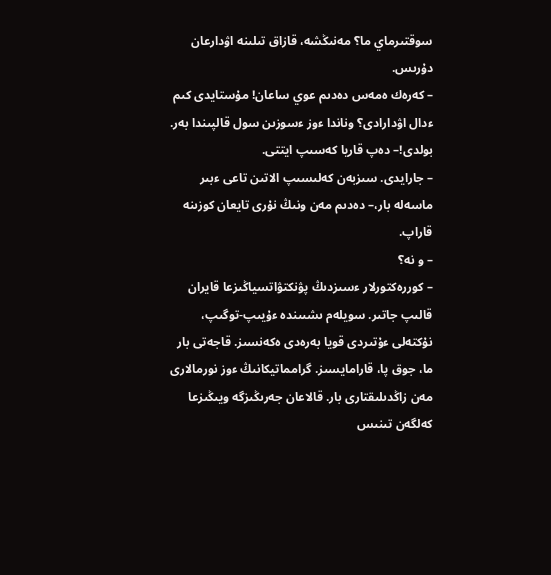سوقتىرماي ما؟ مەنىڭشە، قازاق تىلىنە اۋدارعان دۇرىس.
– كەرەك ەمەس دەدىم عوي ساعان! مۇستايدى كىم ءدال اۋدارادى؟ وناندا ءوز ءسوزىن سول قالپىندا بەر. بولدى!– دەپ قاريا كەسىپ ايتتى.
– جارايدى. سىزبەن كەلىسىپ الاتىن تاعى ءبىر ماسەلە بار،– دەدىم مەن ونىڭ نۇرى تايعان كوزىنە قاراپ.
– و نە؟
– كوررەكتورلار ءسىزدىڭ پۋنكتۋاتسياڭىزعا قايران قالىپ جاتىر. سويلەم ىشىىندە ءۇيىپ-توگىپ، نۇكتەلى ءۇتىردى قويا بەرەدى ەكەنسىز. قاجەتى بار ما، جوق پا، قارامايسىز. گرامماتيكانىڭ ءوز نورمالارى مەن زاڭدىلىقتارى بار. قالاعان جەرىڭىزگە ويىڭىزعا كەلگەن تىنىس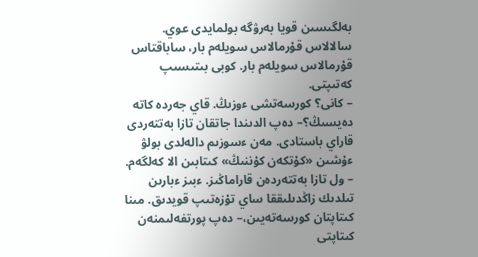بەلگىسىن قويا بەرۋگە بولمايدى عوي. سالالاس قۇرمالاس سويلەم بار، ساباقتاس قۇرمالاس سويلەم بار. كوبى بىتىسىپ كەتىپتى.
– كانى؟ كورسەتشى ءوزىڭ. قاي جەردە كاتە دەيسىڭ؟– دەپ الدىندا جاتقان تازا بەتتەردى قاراي باستادى. مەن ءسوزىم دالەلدى بولۋ ءۇشىن «كۇتكەن كۇننىڭ» كىتابىن الا كەلگەم.
– ول تازا بەتتەردەن قاراماڭىز. ءبىز ءبارىن تىلدىك زاڭدىلىققا ساي تۇزەتىپ قويدىق. مىنا كىتاپتان كورسەتەيىن،– دەپ پورتفەلىمنەن كىتاپتى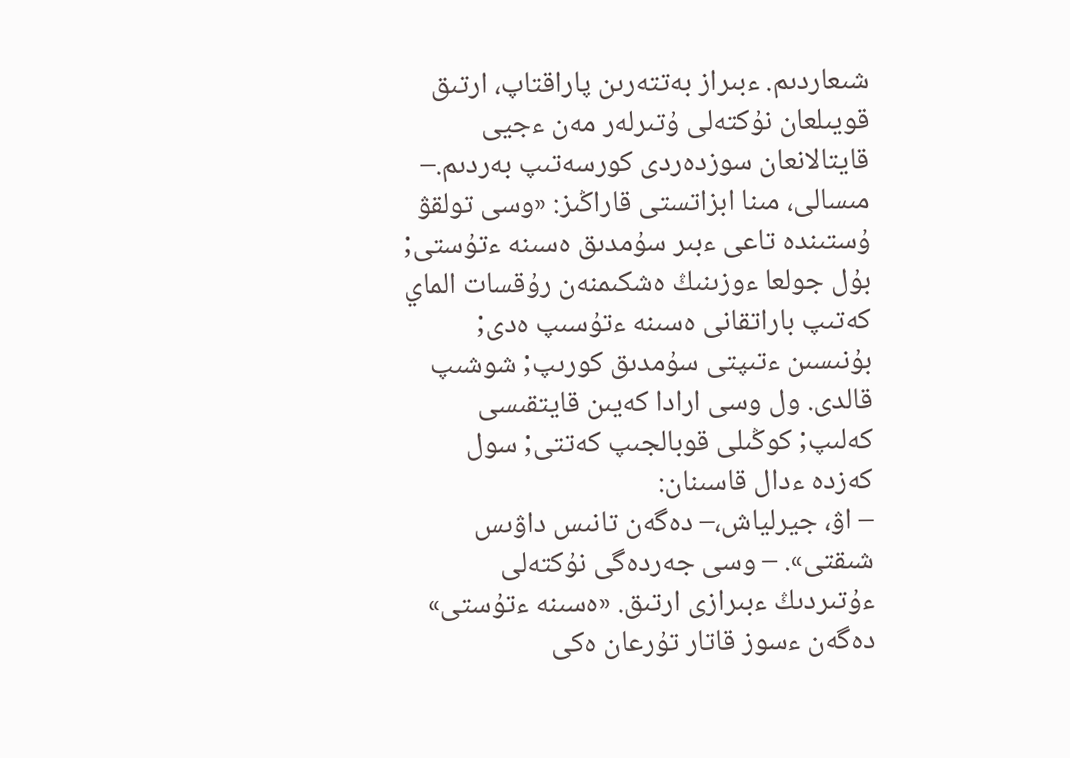شىعاردىم. ءبىراز بەتتەرىن پاراقتاپ، ارتىق قويىلعان نۇكتەلى ۇتىرلەر مەن ءجيى قايتالانعان سوزدەردى كورسەتىپ بەردىم.– مىسالى، مىنا ابزاتستى قاراڭىز: «وسى تولقۋ ۇستىندە تاعى ءبىر سۇمدىق ەسىنە ءتۇستى; بۇل جولعا ءوزىنىڭ ەشكىمنەن رۇقسات الماي كەتىپ باراتقانى ەسىنە ءتۇسىپ ەدى; بۇنىسىن ءتىپتى سۇمدىق كورىپ; شوشىپ قالدى. ول وسى ارادا كەيىن قايتقىسى كەلىپ; كوڭىلى قوبالجىپ كەتتى; سول كەزدە ءدال قاسىنان:
– اۋ، جيرلياش،– دەگەن تانىس داۋىس شىقتى». – وسى جەردەگى نۇكتەلى ءۇتىردىڭ ءبىرازى ارتىق. «ەسىنە ءتۇستى» دەگەن ءسوز قاتار تۇرعان ەكى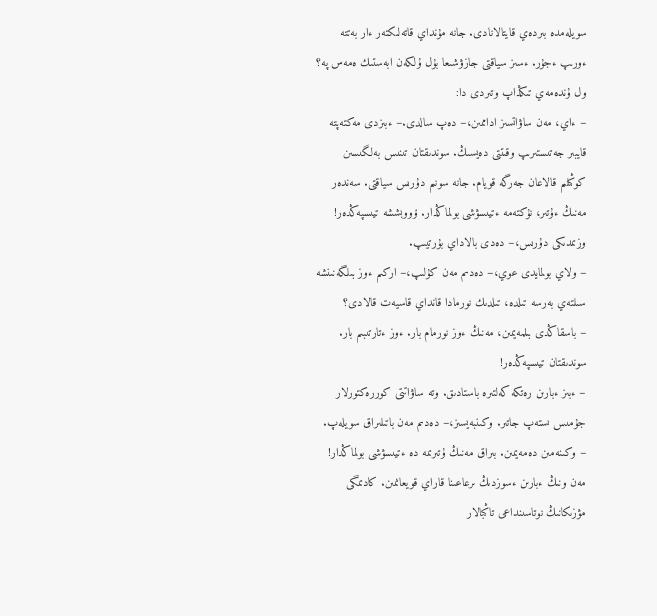سويلەمدە بىردەي قايتالانادى. جانە مۇنداي قاتەلىكتەر ءار بەتتە ءورىپ ءجۇر. ءسىز سياقتى جازۋشىعا بۇل ۇلكەن ابەستىك ەمەس پە؟
ول ۇندەمەي تىڭداپ وتىردى دا:
– ءاي، مەن ساۋاتسىز اداممىن،– دەپ سالدى.– ءبىزدى مەكتەپتە قايبىر جەتىستىرىپ وقىتتى دەيسىڭ. سوندىقتان تىنىس بەلگىسىن كوڭىلىم قالاعان جەرگە قويام. جانە سونىم دۇرىس سياقتى. سەندەر مەنىڭ ءۇتىر، نۇكتەمە ءتيىسۋشى بولماڭدار. ۆووبششە تيىسپەڭدەر! وزىمدىكى دۇرىس،– دەدى بالاداي بۇرتيىپ.
– ولاي بولمايدى عوي،– دەدىم مەن كۇلىپ،– اركىم ءوز بىلگەنىنشە سىلتەي بەرسە تىلدە، تىلدىك نورمادا قانداي قاسيەت قالادى؟
– باسقاڭدى بىلمەيمىن، مەنىڭ ءوز نورمام بار. ءوز ءتارتىبىم بار. سوندىقتان تيىسپەڭدەر!
– ءبىز ءبارىن رەتكە كەلتىرە باستادىق. وتە ساۋاتتى كوررەكتورلار جۇمىس ىستەپ جاتىر. وكىنبەيسىز،– دەدىم مەن باتىلىراق سويلەپ.
– وكىنەمىن دەمەيمىن. بىراق مەنىڭ ۇتىرىمە دە ءتيىسۋشى بولماڭدار! مەن ونىڭ ءبارىن ءسوزدىڭ ىرعاعىنا قاراي قويعانمىن. كادىمگى مۋزىكانىڭ نوتاسىنداعى تاڭبالار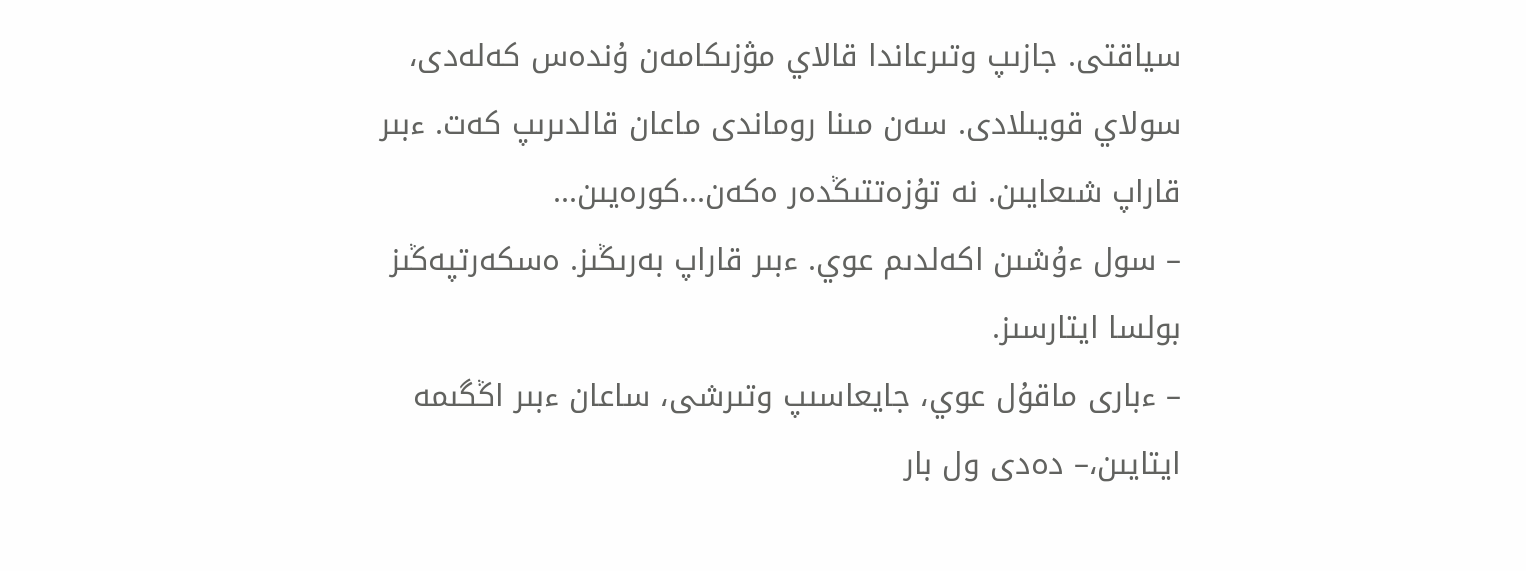سياقتى. جازىپ وتىرعاندا قالاي مۋزىكامەن ۇندەس كەلەدى، سولاي قويىلادى. سەن مىنا روماندى ماعان قالدىرىپ كەت. ءبىر قاراپ شىعايىن. نە تۇزەتتىڭدەر ەكەن...كورەيىن...
– سول ءۇشىن اكەلدىم عوي. ءبىر قاراپ بەرىڭىز. ەسكەرتپەڭىز بولسا ايتارسىز.
– ءبارى ماقۇل عوي، جايعاسىپ وتىرشى، ساعان ءبىر اڭگىمە ايتايىن،– دەدى ول بار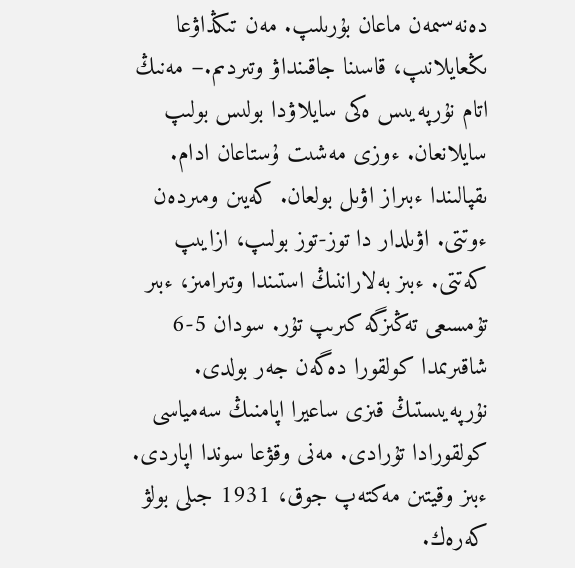دەنەسىمەن ماعان بۇرىلىپ. مەن تىڭداۋعا ىڭعايلانىپ، قاسىنا جاقىنداۋ وتىردىم.– مەنىڭ اتام نۇرپەيىس ەكى سايلاۋدا بولىس بولىپ سايلانعان. ءوزى مەشىت ۇستاعان ادام. ىقپالىندا ءبىراز اۋىل بولعان. كەيىن ومىردەن ءوتتى. اۋىلدار دا توز-توز بولىپ، ازايىپ كەتتى. ءبىز بەلاراننىڭ استىندا وتىرامىز، ءبىر تۇمسىعى تەڭىزگە كىرىپ تۇر. سودان 5-6 شاقىرىمدا كولقورا دەگەن جەر بولدى. نۇرپەيىستىڭ قىزى ساعيرا اپامنىڭ سەمياسى كولقورادا تۇرادى. مەنى وقۋعا سوندا اپاردى. ءبىز وقيتىن مەكتەپ جوق، 1931 جىلى بولۋ كەرەك.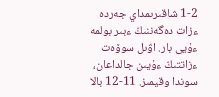1-2 شاقىرىمداي جەردە ءزات دەگەننىڭ ءبىر بولمە ءۇيى بار. اۋىل سوۆەت ءزاتتىڭ ءۇيىن جالداعان، سوندا وقيمىز. 11-12 بالا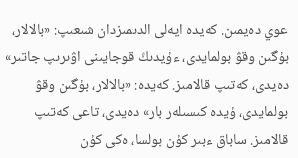عوي دەيمىن. كەيدە ايەلى الدىمىزدان شىعىپ: «بالالار، بۇگىن وقۋ بولمايدى، ءۇيدىڭ قوجايىنى اۋىرىپ جاتىر» دەيدى، كەتىپ قالامىز. كەيدە: «بالالار، بۇگىن وقۋ بولمايدى، ۇيدە كىسىلەر بار» دەيدى، تاعى كەتىپ قالامىز. ساباق ءبىر كۇن بولسا، ەكى كۇن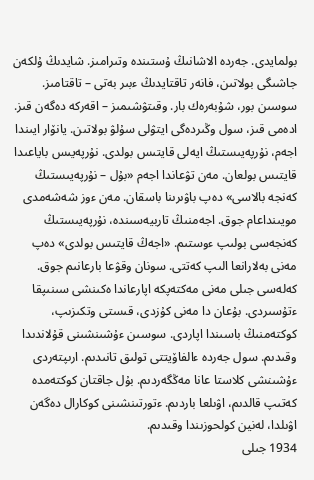بولمايدى. جەردە الاشانىڭ ۇستىندە وتىرامىز. شايدىڭ ۇلكەن جاشىگى بولاتىن، فانەر تاقتايدىڭ ءبىر بەتى – تاقتامىز. سوسىن بور، شۇبەرەك بار. وقىتۋشىمىز – اقەركە دەگەن قىز. ادەمى قىز، سول وڭىردەگى ايتۋلى سۇلۋ بولاتىن. يانۆار ايىندا اجەم، نۇرپەيىستىڭ ايەلى قايتىس بولدى. نۇرپەيىس باياعىدا قايتىس بولعان. مەن تۋعاندا اجەم «بۇل – نۇرپەيىستىڭ كەنجە بالاسى» دەپ باۋىرىنا باسقان. مەن ءوز شەشەمدى مويىنداعام جوق. اجەمنىڭ تاربيەسىندە، نۇرپەيىستىڭ كەنجەسى بولىپ ءوستىم. «اجەڭ قايتىس بولدى» دەپ مەنى بەلارانعا الىپ كەتتى. سونان وقۋعا بارعانىم جوق. كەلەسى جىلى مەنى مەكتەپكە اپارعاندا ەكىنشى سىنىپقا ءتۇسىردى. بۇعان دا مەنى كۇزدى، قىستى وتكىزىپ، كوكتەمنىڭ باسىندا اپاردى. سوسىن ءۇشىنشىنى قۇلاندىدا وقىدىم. سول جەردە ءالفاۆيتتى تولىق تانىدىم. ارىپتەردى ءۇشىنشى كلاستا عانا مەڭگەردىم. بۇل جاقتان كوكتەمدە كەتىپ قالدىم، اۋىلعا باردىم. ءتورتىنشىنى كوكارال دەگەن اۋىلدا، لەنين كولحوزىندا وقىدىم.
1934 جىلى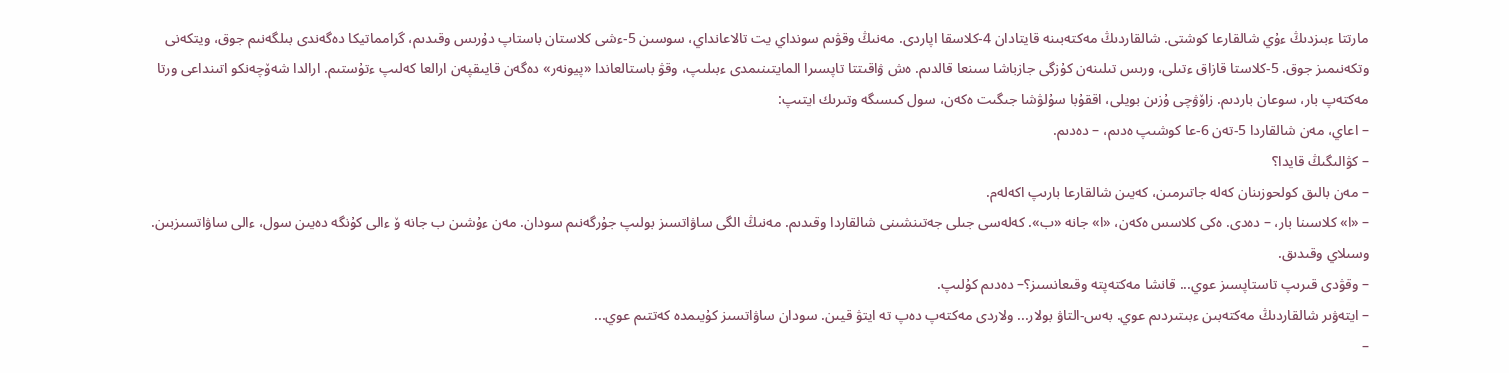مارتتا ءبىزدىڭ ءۇي شالقارعا كوشتى. شالقاردىڭ مەكتەبىنە قايتادان 4-كلاسقا اپاردى. مەنىڭ وقۋىم سونداي يت تالاعانداي، سوسىن 5-ءشى كلاستان باستاپ دۇرىس وقىدىم، گرامماتيكا دەگەندى بىلگەنىم جوق، ويتكەنى وتكەنىمىز جوق. 5-كلاستا قازاق ءتىلى، ورىس تىلىنەن كۇزگى جازباشا سىنعا قالدىم. ەش ۋاقىتتا تاپسىرا المايتىنىمدى ءبىلىپ، وقۋ باستالعاندا «پيونەر» دەگەن قايىقپەن ارالعا كەلىپ ءتۇستىم. ارالدا شەۆچەنكو اتىنداعى ورتا مەكتەپ بار، سوعان باردىم. زاۆۋچى ۇزىن بويلى، اققۇبا سۇلۋشا جىگىت ەكەن، سول كىسىگە وتىرىك ايتىپ:
– اعاي، مەن شالقاردا 5-تەن 6-عا كوشىپ ەدىم، – دەدىم.
– كۋالىگىڭ قايدا؟
– مەن بالىق كولحوزىنان كەلە جاتىرمىن، كەيىن شالقارعا بارىپ اكەلەم.
– «ا» كلاسىنا بار، – دەدى. ەكى كلاسس ەكەن، «ا» جانە «ب». كەلەسى جىلى جەتىنشىنى شالقاردا وقىدىم. مەنىڭ الگى ساۋاتسىز بولىپ جۇرگەنىم سودان. مەن ءۇشىن ب جانە ۆ ءالى كۇنگە دەيىن سول، ءالى ساۋاتسىزبىن. وسىلاي وقىدىق.
– وقۋدى قىرىپ تاستاپسىز عوي... قانشا مەكتەپتە وقىعانسىز؟– دەدىم كۇلىپ.
– ايتەۋىر شالقاردىڭ مەكتەبىن ءبىتىردىم عوي. بەس-التاۋ بولار... ولاردى مەكتەپ دەپ تە ايتۋ قيىن. سودان ساۋاتسىز كۇيىمدە كەتتىم عوي...
–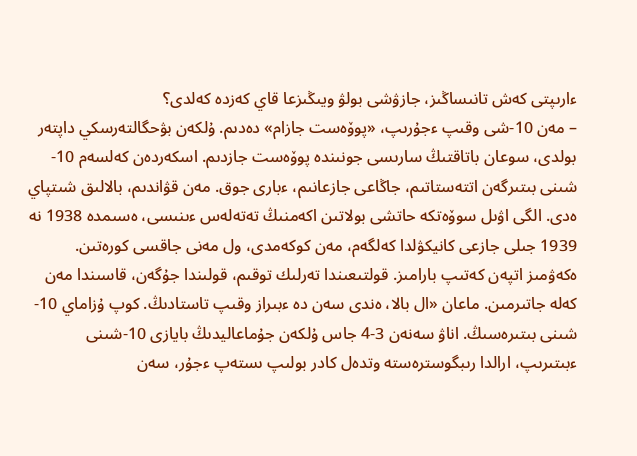ءارىپتى كەش تانىساڭىز، جازۋشى بولۋ ويىڭىزعا قاي كەزدە كەلدى؟
– مەن 10-شى وقىپ ءجۇرىپ، «پوۆەست جازام» دەدىم. ۇلكەن بۋحگالتەرسكي داپتەر بولدى، سوعان باتاقتىڭ سارىسى جونىندە پوۆەست جازدىم. اسكەردەن كەلسەم 10-شىنى بىتىرگەن اتتەستاتىم، جاڭاعى جازعانىم، ءبارى جوق. مەن قۋاندىم، بالالىق شىتپاي ەدى. الگى اۋىل سوۆەتكە حاتشى بولاتىن اكەمنىڭ تەتەلەس ءىنىسى، ەسىمدە 1938 نە 1939 جىلى جازعى كانيكۋلدا كەلگەم، مەن كوكەمدى، ول مەنى جاقسى كورەتىن. ەكەۋمىز اتپەن كەتىپ بارامىز. قولتىعىندا تەرلىك توقىم، قولىندا جۇگەن، قاسىندا مەن كەلە جاتىرمىن. ماعان «ال بالا، ەندى سەن دە ءبىراز وقىپ تاستادىڭ. كوپ ۇزاماي 10-شىنى بىتىرەسىڭ. اناۋ سەنەن 3-4 جاس ۇلكەن جۇماعاليدىڭ بايازى 10-شىنى ءبىتىرىپ، ارالدا رىبگوسترەستە وتدەل كادر بولىپ ىستەپ ءجۇر، سەن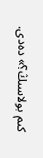كىم بولاسىڭ؟» دەدى.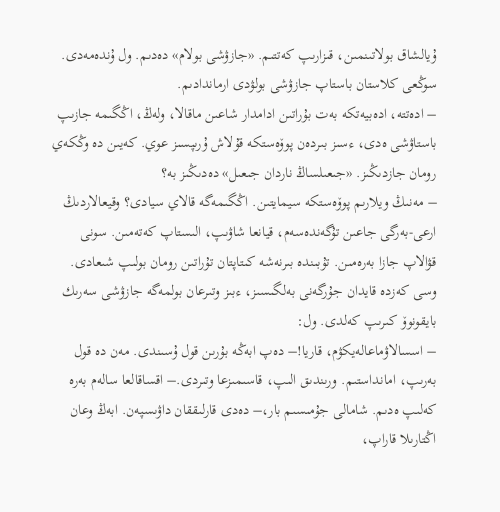ۇيالشاق بولاتىنمىن، قىزارىپ كەتتىم. «جازۋشى بولام» دەدىم. ول ۇندەمەدى. سوڭعى كلاستان باستاپ جازۋشى بولۋدى ارماندادىم.
– ادەتتە، ادەبيەتكە بەت بۇراتىن ادامدار شاعىن ماقالا، ولەڭ، اڭگىمە جازىپ باستاۋشى ەدى، ءسىز بىردەن پوۆەستكە قۇلاش ۇرىپسىز عوي. كەيىن دە وڭكەي رومان جازدىڭىز. «جىعىلساڭ ناردان جىعىل» دەدىڭىز بە؟
– مەنىڭ ويلارىم پوۆەستكە سيمايتىن. اڭگىمەگە قالاي سيادى؟ وقيعالاردىڭ ارعى-بەرگى جاعىن تۇگەندەسەم، قيانعا شاۋىپ، الىستاپ كەتەمىن. سونى قۋالاپ جازا بەرەمىن. تۇبىندە بىرنەشە كىتاپتان تۇراتىن رومان بولىپ شىعادى.
وسى كەزدە قايدان جۇرگەنى بەلگىسىز، ءبىز وتىرعان بولمەگە جازۋشى سەرىك بايقونوۆ كىرىپ كەلدى. ول:
– اسسالاۋماعالەيكۋم، قاريا!– دەپ ابەڭە بۇرىن قول ۇسىندى. مەن دە قول بەرىپ، امانداستىم. ورىندىق الىپ، قاسىمىزعا وتىردى.– اقساقالعا سالەم بەرە كەلىپ ەدىم. شامالى جۇمىسىم بار،– دەدى قارلىققان داۋىسپەن. ابەڭ وعان اڭتارىلا قاراپ،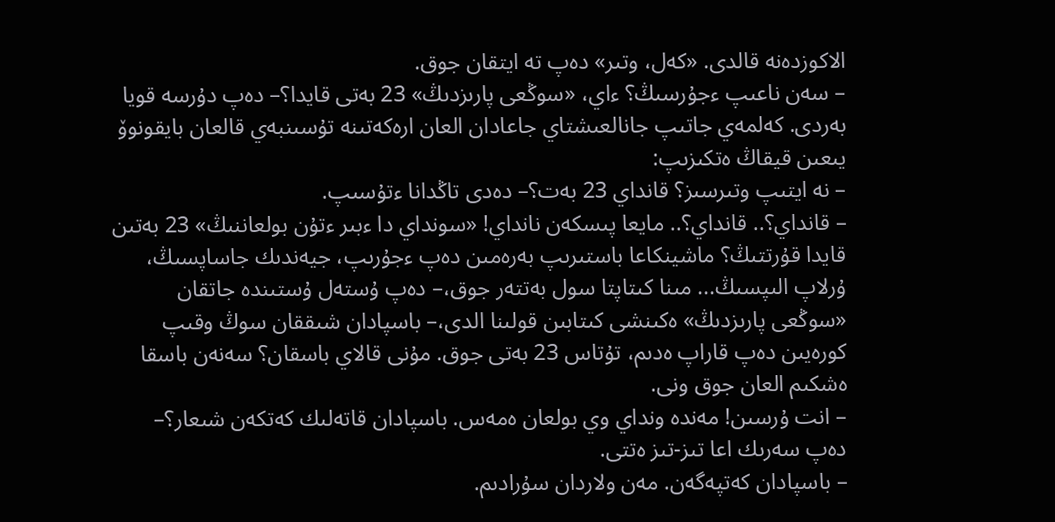الاكوزدەنە قالدى. «كەل، وتىر» دەپ تە ايتقان جوق.
– سەن ناعىپ ءجۇرسىڭ؟ ءاي، «سوڭعى پارىزدىڭ» 23 بەتى قايدا؟– دەپ دۇرسە قويا بەردى. كەلمەي جاتىپ جانالعىشتاي جاعادان العان ارەكەتىنە تۇسىنبەي قالعان بايقونوۆ يىعىن قيقاڭ ەتكىزىپ:
– نە ايتىپ وتىرسىز؟ قانداي 23 بەت؟– دەدى تاڭدانا ءتۇسىپ.
– قانداي؟.. قانداي؟.. مايعا پىسكەن نانداي! «سونداي دا ءبىر ءتۇن بولعاننىڭ» 23 بەتىن قايدا قۇرتتىڭ؟ ماشينكاعا باستىرىپ بەرەمىن دەپ ءجۇرىپ، جيەندىك جاساپسىڭ، ۇرلاپ الىپسىڭ... مىنا كىتاپتا سول بەتتەر جوق،– دەپ ۇستەل ۇستىندە جاتقان «سوڭعى پارىزدىڭ» ەكىنشى كىتابىن قولىنا الدى،– باسپادان شىققان سوڭ وقىپ كورەيىن دەپ قاراپ ەدىم، تۇتاس 23 بەتى جوق. مۇنى قالاي باسقان؟ سەنەن باسقا ەشكىم العان جوق ونى.
– انت ۇرسىن! مەندە ونداي وي بولعان ەمەس. باسپادان قاتەلىك كەتكەن شىعار؟– دەپ سەرىك اعا تىز-تىز ەتتى.
– باسپادان كەتپەگەن. مەن ولاردان سۇرادىم.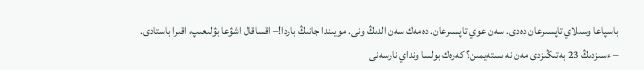باسپاعا وسىلاي تاپسىرعان دەدى. سەن عوي تاپسىرعان. دەمەك سەن الدىڭ ونى. مويىندا جانىڭ باردا!– اقساقال اشۋعا بۋلىعىپ، اقىرا باستادى.
– ءسىزدىڭ 23 بەتىڭىزدى مەن نە ىستەيمىن؟ كەرەك بولسا ونداي نارسەنى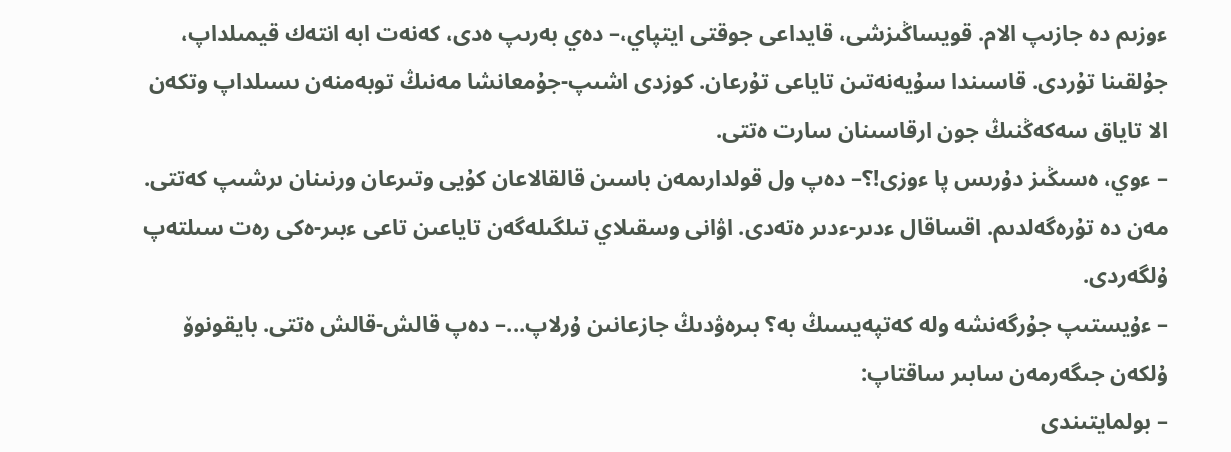ءوزىم دە جازىپ الام. قويساڭىزشى، قايداعى جوقتى ايتپاي،– دەي بەرىپ ەدى، كەنەت ابە انتەك قيمىلداپ، جۇلقىنا تۇردى. قاسىندا سۇيەنەتىن تاياعى تۇرعان. كوزدى اشىپ-جۇمعانشا مەنىڭ توبەمنەن ىسىلداپ وتكەن الا تاياق سەكەڭنىڭ جون ارقاسىنان سارت ەتتى.
– ءوي، ەسىڭىز دۇرىس پا ءوزى!؟– دەپ ول قولدارىمەن باسىن قالقالاعان كۇيى وتىرعان ورنىنان ىرشىپ كەتتى. مەن دە تۇرەگەلدىم. اقساقال ءدىر-ءدىر ەتەدى. اۋانى وسقىلاي تىلگىلەگەن تاياعىن تاعى ءبىر-ەكى رەت سىلتەپ ۇلگەردى.
– ءۇيستىپ جۇرگەنشە ولە كەتپەيسىڭ بە؟ بىرەۋدىڭ جازعانىن ۇرلاپ...– دەپ قالش-قالش ەتتى. بايقونوۆ ۇلكەن جىگەرمەن سابىر ساقتاپ:
– بولمايتىندى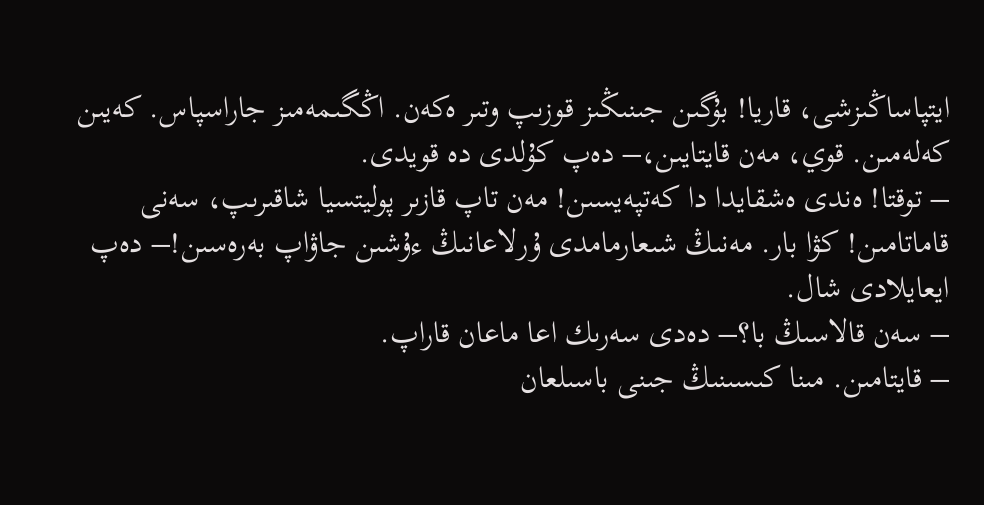ايتپاساڭىزشى، قاريا! بۇگىن جىنىڭىز قوزىپ وتىر ەكەن. اڭگىمەمىز جاراسپاس. كەيىن كەلەمىن. قوي، مەن قايتايىن،– دەپ كۇلدى دە قويدى.
– توقتا! ەندى ەشقايدا دا كەتپەيسىن! مەن تاپ قازىر پوليتسيا شاقىرىپ، سەنى قاماتامىن! كۋا بار. مەنىڭ شىعارمامدى ۇرلاعانىڭ ءۇشىن جاۋاپ بەرەسىن!– دەپ ايعايلادى شال.
– سەن قالاسىڭ با؟– دەدى سەرىك اعا ماعان قاراپ.
– قايتامىن. مىنا كىسىنىڭ جىنى باسىلعان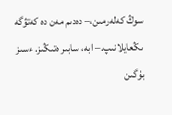سوڭ كەلەرمىن،– دەدىم مەن دە كەتۋگە ىڭعايلانىپ.– ابە، سابىر ەتىڭىز. ءسىز بۇگىن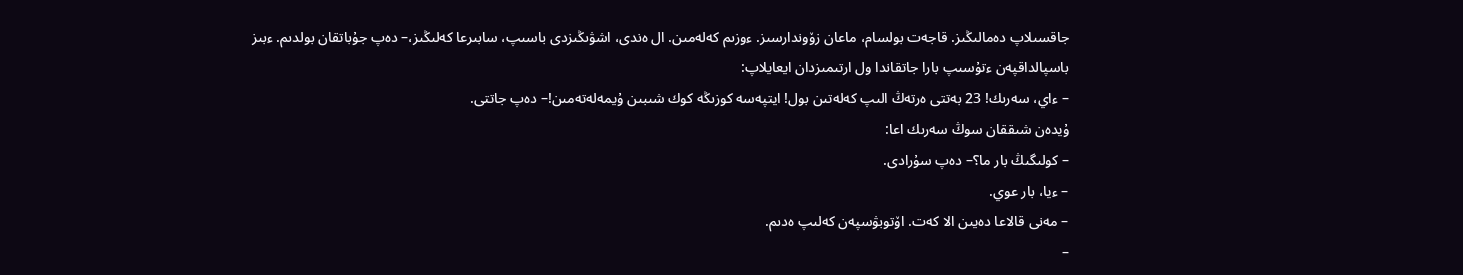جاقسىلاپ دەمالىڭىز. قاجەت بولسام، ماعان زۆوندارسىز. ءوزىم كەلەمىن. ال ەندى، اشۋىڭىزدى باسىپ، سابىرعا كەلىڭىز،– دەپ جۇباتقان بولدىم. ءبىز باسپالداقپەن ءتۇسىپ بارا جاتقاندا ول ارتىمىزدان ايعايلاپ:
– ءاي، سەرىك! 23 بەتتى ەرتەڭ الىپ كەلەتىن بول! ايتپەسە كوزىڭە كوك شىبىن ۇيمەلەتەمىن!– دەپ جاتتى.
ۇيدەن شىققان سوڭ سەرىك اعا:
– كولىگىڭ بار ما؟– دەپ سۇرادى.
– ءيا، بار عوي.
– مەنى قالاعا دەيىن الا كەت. اۆتوبۋسپەن كەلىپ ەدىم.
–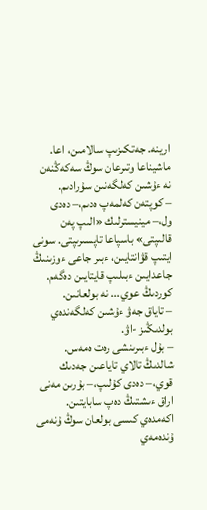ارينە. جەتكىزىپ سالامىن، اعا.
ماشيناعا وتىرعان سوڭ سەكەڭنەن نە ءۇشىن كەلگەنىن سۇرادىم.
– كوپتەن كەلمەپ ەدىم،– دەدى ول،– مينيسترلىك «الىپ پەن قالىپتى» باسپاعا تاپسىرىپتى. سونى ايتىپ قۋانتايىن، ءبىر جاعى ءوزىنىڭ جاعدايىن ءبىلىپ قايتايىن دەگەم. كوردىڭ عوي... نە بولعانىن.
– تاياق جەۋ ءۇشىن كەلگەندەي بولدىڭىز -اۋ.
– بۇل ءبىرىنشى رەت ەمەس. شالدىڭ تالاي تاياعىن جەدىك قوي،– دەدى كۇلىپ،– بۇرىن مەنى اراق ءىشتىڭ دەپ سابايتىن. اكەمدەي كىسى بولعان سوڭ ۇنەمى ۇندەمەي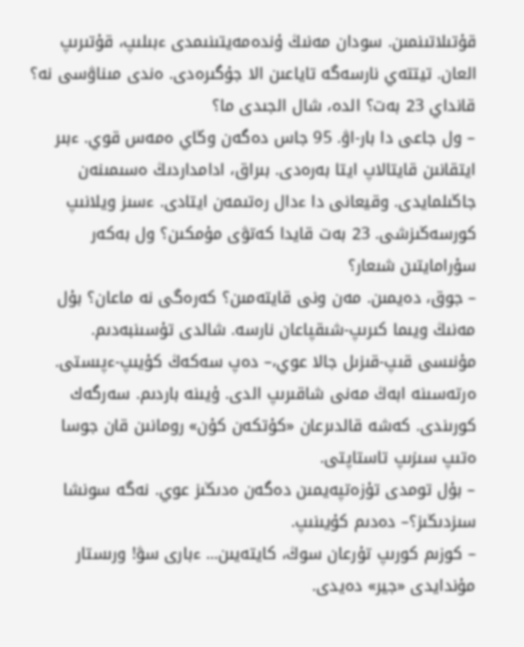قۇتىلاتىنمىن. سودان مەنىڭ ۇندەمەيتىنىمدى ءبىلىپ، قۇتىرىپ العان. تيتتەي نارسەگە تاياعىن الا جۇگىرەدى. ەندى مىناۋسى نە؟ قانداي 23 بەت؟ الدە، شال الجىدى ما؟
– ول جاعى دا بار-اۋ. 95 جاس دەگەن وڭاي ەمەس قوي. ءبىر ايتقانىن قايتالاپ ايتا بەرەدى. بىراق، ادامداردىڭ ەسىمىنەن جاڭىلمايدى. وقيعانى دا ءدال رەتىمەن ايتادى. ءسىز ويلانىپ كورسەڭىزشى. 23 بەت قايدا كەتۋى مۇمكىن؟ ول بەكەر سۇرامايتىن شىعار؟
– جوق، دەيمىن. مەن ونى قايتەمىن؟ كەرەگى نە ماعان؟ بۇل مەنىڭ ويىما كىرىپ-شىقپاعان نارسە. شالدى تۇسىنبەدىم. مۇنىسى قىپ-قىزىل جالا عوي،– دەپ سەكەڭ كۇيىپ-ءپىستى.
ەرتەسىنە ابەڭ مەنى شاقىرىپ الدى. ۇيىنە باردىم. سەرگەك كورىندى. كەشە قالدىرعان «كۇتكەن كۇن» رومانىن قان جوسا ەتىپ سىزىپ تاستاپتى.
– بۇل تومدى تۇزەتپەيمىن دەگەن ەدىڭىز عوي. نەگە سونشا سىزدىڭىز؟– دەدىم كۇيىنىپ.
– كوزىم كورىپ تۇرعان سوڭ، كايتەيىن... ءبارى سۋ! ورىستار مۇندايدى «جير» دەيدى.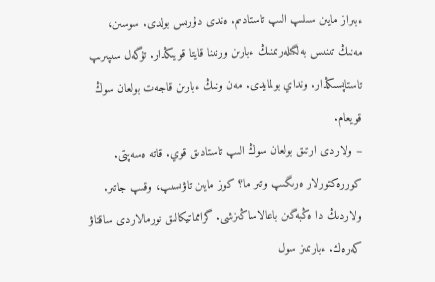ءبىراز مايىن سىلىپ الىپ تاستادىم. ەندى دۇرىس بولدى. سوسىن، مەنىڭ تىنىس بەلگىلەرىمنىڭ ءبارىن ورنىنا قايتا قويىڭدار. تۇگەل سىپىرىپ تاستاپسىڭدار. ونداي بولمايدى. مەن ونىڭ ءبارىن قاجەت بولعان سوڭ قويعام.
– ولاردى ارتىق بولعان سوڭ الىپ تاستادىق قوي. قاتە ەسەپتى. كوررەكتورلار ەرىگىپ وتىر ما؟ كوز مايىن تاۋىسىپ، وقىپ جاتىر. ولاردىڭ دا ەڭبەگىن باعالاساڭىزشى. گرامماتيكالىق نورمالاردى ساقتاۋ كەرەك. ءبارىمىز سول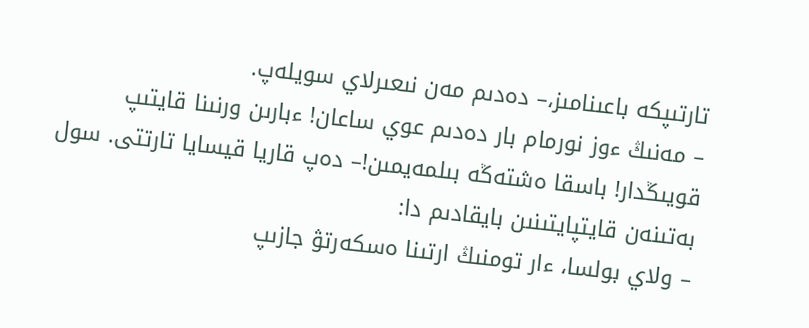تارتىپكە باعىنامىز،– دەدىم مەن نىعىرلاي سويلەپ.
– مەنىڭ ءوز نورمام بار دەدىم عوي ساعان! ءبارىن ورنىنا قايتىپ قويىڭدار! باسقا ەشتەڭە بىلمەيمىن!– دەپ قاريا قيسايا تارتتى. سول بەتىنەن قايتپايتىنىن بايقادىم دا:
– ولاي بولسا، ءار تومنىڭ ارتىنا ەسكەرتۋ جازىپ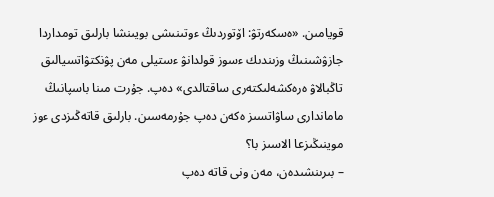قويامىن. «ەسكەرتۋ: اۆتوردىڭ ءوتىنىشى بويىنشا بارلىق تومداردا جازۋشىنىڭ وزىندىك ءسوز قولدانۋ ءستيلى مەن پۋنكتۋاتسيالىق تاڭبالاۋ ەرەكشەلىكتەرى ساقتالدى» دەپ. جۇرت مىنا باسپانىڭ ماماندارى ساۋاتسىز ەكەن دەپ جۇرمەسىن. بارلىق قاتەڭىزدى ءوز موينىڭىزعا الاسىز با؟
– بىرىنشىدەن، مەن ونى قاتە دەپ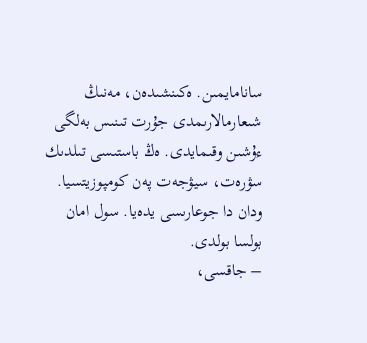سانامايمىن. ەكىنشىدەن، مەنىڭ شىعارمالارىمدى جۇرت تىنىس بەلگى ءۇشىن وقىمايدى. ەڭ باستىسى تىلدىك سۋرەت، سيۋجەت پەن كومپوزيتسيا. ودان دا جوعارىسى يدەيا. سول امان بولسا بولدى.
– جاقسى،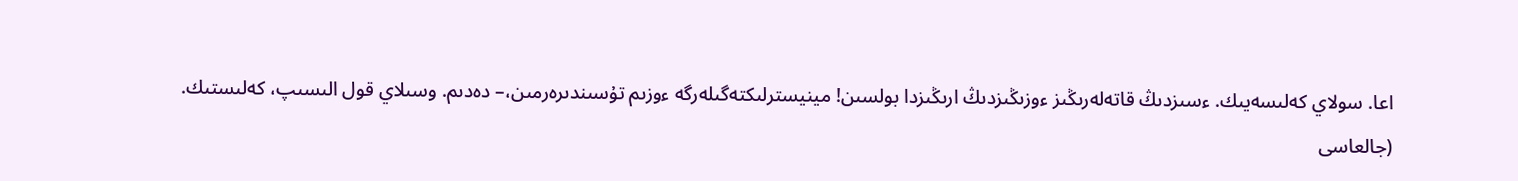اعا. سولاي كەلىسەيىك. ءسىزدىڭ قاتەلەرىڭىز ءوزىڭىزدىڭ ارىڭىزدا بولسىن! مينيسترلىكتەگىلەرگە ءوزىم تۇسىندىرەرمىن،– دەدىم. وسىلاي قول الىسىپ، كەلىستىك.
(جالعاسى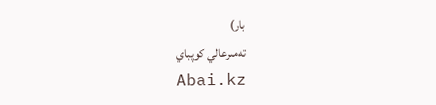بار)
تەمىرعالي كوپباي
Abai.kz